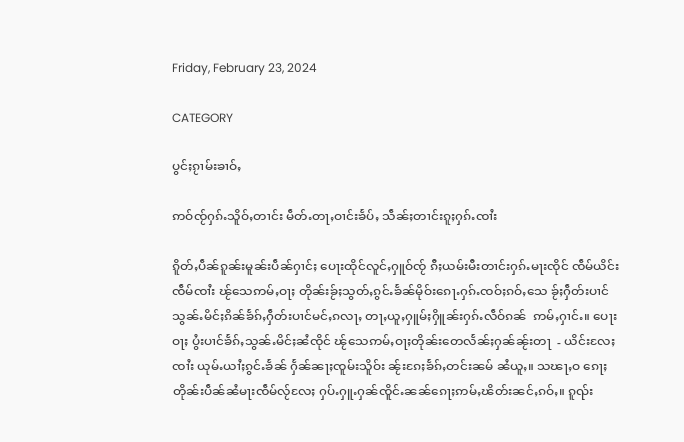Friday, February 23, 2024

CATEGORY

ပွင်ႈၵႂၢမ်းၶၢဝ်ႇ

ဢဝ်ၸႂ်ႁၵ်ႉသိူဝ်ႇတၢင်း မဵတ်ႉတႃႇဝၢင်းၶႅပ်ႇ သဵၼ်ႈတၢင်းၵူႈႁၵ်ႉၸၢႆး

ၵိူတ်ႇပဵၼ်ၵူၼ်းမူၼ်းပဵၼ်ႁၢင်ႈ ပေႃးထိုင်လူင်ႇႁူဝ်ၸႂ် ၵီႈယမ်းမီးတၢင်းႁၵ်ႉမႃးၸိုင် ၸဵမ်ယိင်းၸဵမ်ၸၢႆး ၽႂ်သေဢမ်ႇဝႃႈ တိုၼ်းၶႂ်ႈသွတ်ႇၵွင်ႉၶႅၼ်မိုဝ်းၵေႃႉႁၵ်ႉၸဝ်ႈၵဝ်ႇသေ ၶႂ်ႈႁဵတ်းပၢင်သွၼ်ႉမိင်ႈၵိၼ်ၶႅၵ်ႇႁဵတ်းပၢင်မင်ႇၵလႃႇ တႃႇယူႇႁူမ်ႈႁိူၼ်းႁၵ်ႉလဵဝ်ၵၼ်  ဢမ်ႇႁၢင်ႉ။ ပေႃးဝႃႈ ပွႆးပၢင်ၶႅၵ်ႇသွၼ်ႉမိင်ႈၼႆၸိုင် ၽႂ်သေဢမ်ႇဝႃႈတိုၼ်းတေလႅၼ်ႈႁၼ်ၼႂ်းတႃ  - ယိင်းလႄႈၸၢႆး ယုမ်ႉယၢႆႈၵွင်ႉၶႅၼ် ႁႅၼ်ၼႃႈၸူမ်းသိူဝ်း ၼႂ်းၵႄႈၶႅၵ်ႇတင်းၼမ် ၼႆယူႇ။ သၽႃႇဝ ၵေႃႈတိုၼ်းပဵၼ်ၼႆမႃးၸဵမ်လႂ်လႄႈ ႁပ်ႉႁူႉႁၼ်ၸိူင်ႉၼၼ်ၵေႃႈဢမ်ႇၽိတ်းၼင်ႇၵဝ်ႇ။ ၵူၺ်း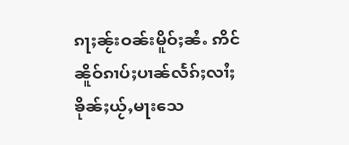ၵႃႈၼႂ်းဝၼ်းမိူဝ်ႈၼႆႉ ဢိင်ၼိူဝ်ၵၢပ်ႈပၢၼ်လႅၵ်ႈလၢႆႈၶိုၼ်ႈယႂ်ႇမႃးသေ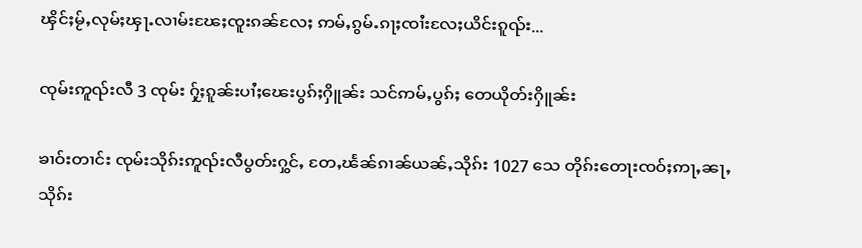ၾိင်ႈမႂ်ႇလုမ်ႈၾႃႉလၢမ်းၽႄႈၸူးၵၼ်လႄႈ ဢမ်ႇၵွမ်ႉၵႃႈၸၢႆးလႄႈယိင်းၵူၺ်း...

ၸုမ်းဢူၺ်းလီ 3 ၸုမ်း ႁႂ်ႈၵူၼ်းပၢႆႈၽေးပွၵ်ႈႁိူၼ်း သင်ဢမ်ႇပွၵ်ႈ တေယိုတ်းႁိူၼ်း

ၶၢဝ်းတၢင်း ၸုမ်းသိုၵ်းဢူၺ်းလီပွတ်းႁွင်ႇ တႄႇၽႅၼ်ၵၢၼ်ယၼ်ႇသိုၵ်း 1027 သေ တိုၵ်းတေႃးၸဝ်ႈဢႃႇၼႃႇသိုၵ်း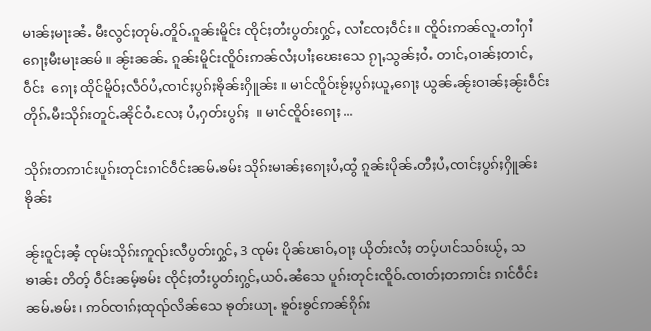မၢၼ်ႈမႃးၼႆႉ မီးလွင်ႈတုမ်ႉတိူဝ်ႉၵူၼ်းမိူင်း ၸိုင်ႈတႆးပွတ်းႁွင်ႇ လၢႆၸႄႈဝဵင်း ။ ၸိူဝ်းဢၼ်လူႉတၢႆႁၢႆၵေႃႈမီးမႃးၼမ် ။ ၼႂ်းၼၼ်ႉ ၵူၼ်းမိူင်းၸိူဝ်းဢၼ်လႆႈပၢႆႈၽေးသေ ၵႂႃႇသွၼ်ႈဝႆႉ တၢင်ႇဝၢၼ်ႈတၢင်ႇဝဵင်း  ၵေႃႈ ထိုင်မိူဝ်ႈလဵဝ်ပႆႇၸၢင်ႈပွၵ်ႈၶိုၼ်းႁိူၼ်း ။ မၢင်ၸိူဝ်းၶႂ်ႈပွၵ်ႈယူႇၵေႃႈ ယွၼ်ႉၼႂ်းဝၢၼ်ႈၼႂ်းဝဵင်းတိုၵ်ႉမီးသိုၵ်းတူင်ႉၼိုင်ဝႆႉလႄႈ ပႆႇႁတ်းပွၵ်ႈ  ။ မၢင်ၸိူဝ်းၵေႃႈ ...

သိုၵ်းတဢၢင်းပူၵ်းတုင်းၵၢင်ဝဵင်းၼမ်ႉၶမ်း သိုၵ်းမၢၼ်ႈၵေႃႈပႆႇထွႆ ၵူၼ်းပိုၼ်ႉတီႈပႆႇၸၢင်ႈပွၵ်ႈႁိူၼ်းၶိုၼ်း

ၼႂ်းဝူင်ႈၼႆ့ ၸုမ်းသိုၵ်းဢူၺ်းလီပွတ်းႁွင်ႇ 3 ၸုမ်း ပိုၼ်ၽၢဝ်ႇဝႃႈ ယိုတ်းလႆႈ တပ့်ပၢင်သဝ်းယႂ်ႇ သၶၢၼ်း တိတ့် ဝဵင်းၼမ့်ၶမ်း ၸိုင်ႈတႆးပွတ်းႁွင်ႇယဝ်ႉၼႆသေ ပူၵ်းတုင်းၸိူဝ်ႉၸၢတ်ႈတဢၢင်း ၵၢင်ဝဵင်းၼမ်ႉၶမ်း၊ ဢဝ်ၸၢၵ်ႈထုၺ်လိၼ်သေ ၶုတ်းယႃႉ ၶူဝ်းၶွင်ဢၼ်ၵိုၵ်း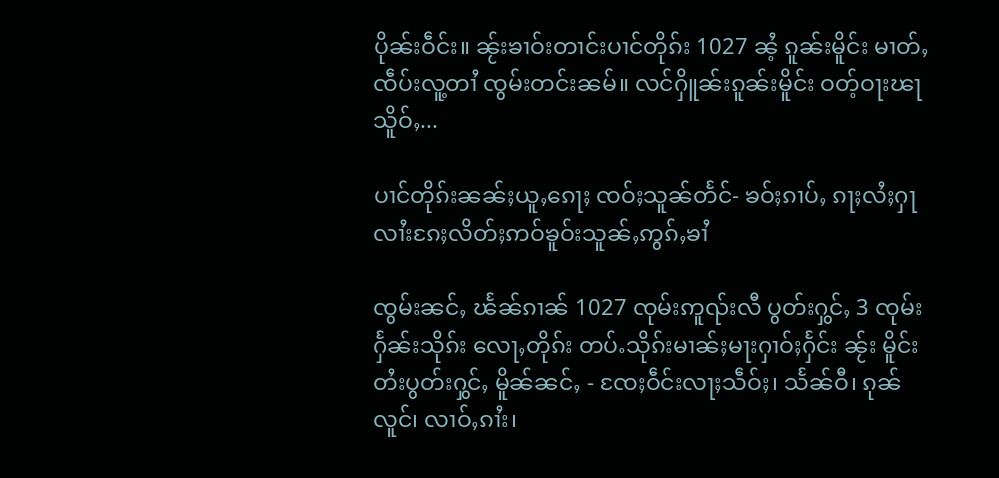ပိုၼ်းဝဵင်း။ ၼႂ်းၶၢဝ်းတၢင်းပၢင်တိုၵ်း 1027 ၼႆ့ ၵူၼ်းမိူင်း မၢတ်ႇၸဵပ်းလူ့တၢႆ ၸွမ်းတင်းၼမ်။ လင်ႁိူၼ်းၵူၼ်းမိူင်း ဝတ့်ဝႃးၽႃသိူဝ်ႇ...

ပၢင်တိုၵ်းၼၼ်ႈယူႇၵေႃႈ ၸဝ်ႈသူၼ်တႅင်- ၶဝ်ႈၵၢပ်ႇ ၵႃႈလႆႈႁႃလၢႆးၵႄႈလိတ်ႈဢဝ်ၶူဝ်းသူၼ်ႇဢွၵ်ႇၶၢႆ

ၸွမ်းၼင်ႇ ၽႅၼ်ၵၢၼ် 1027 ၸုမ်းဢူၺ်းလီ ပွတ်းႁွင်ႇ 3 ၸုမ်း ႁႅၼ်းသိုၵ်း လေႃႇတိုၵ်း တပ်ႉသိုၵ်းမၢၼ်ႈမႃးႁၢဝ်ႈႁႅင်း ၼႂ်း မိူင်းတႆးပွတ်းႁွင်ႇ မိူၼ်ၼင်ႇ - ၸႄႈဝဵင်းလႃႈသဵဝ်ႈ၊ သႅၼ်ဝီ၊ ၵုၼ်လူင်၊ လၢဝ်ႇၵၢႆး၊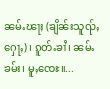ၼမ်ႉၽႃႈ (ၶျိၼ်းသူၺ်ႇႁေႃႇ)၊ ၵူတ်ႉၶၢႆ၊ ၼမ်ႉ ၶမ်း၊ မူႇၸေႊ။...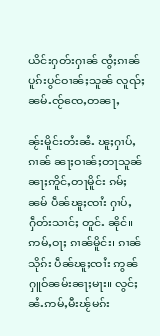ယိင်းႁတ်းႁၢၼ် ၸွႆႈၵၢၼ်ပူၵ်းပွင်ဝၢၼ်ႈသူၼ် လူၺ်ႈၼမ်ႉၸႂ်ၸေႇတၼႃႇ

ၼႂ်းမိူင်းတႆးၼႆႉ ၽူႈႁၢပ်ႇၵၢၼ် ၼႃႈဝၢၼ်ႈတႃသူၼ် ၼႃႈဢိူင်ႇတႃမိူင်း ၵမ်ႈၼမ် ပဵၼ်ၽူႈၸၢႆး ႁၢပ်ႇႁဵတ်းသၢင်ႈ တူင်ႉ ၼိုင်။ ဢမ်ႇဝႃႈ ၵၢၼ်မိူင်း၊ ၵၢၼ်သိုၵ်း ပဵၼ်ၽူႈၸၢႆး ဢွၼ်ႁူဝ်ၼမ်းၼႃႈမႃး။ လွင်ႈၼႆႉဢမ်ႇမီးၽႂ်မၵ်း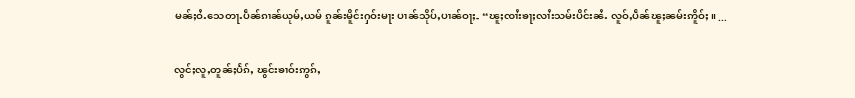မၼ်ႈဝႆႉသေတႃႉပဵၼ်ၵၢၼ်ယုမ်ႇယမ် ၵူၼ်းမိူင်းႁဝ်းမႃး ပၢၼ်သိုပ်ႇပၢၼ်ဝႃႈ- “ၽူႈၸၢႆးၶႃႈလၢႆးသမ်းပိင်းၼႆႉ လူဝ်ႇပဵၼ်ၽူႈၼမ်းဢိူဝ်ႈ။ ...

လွင်ႈလူႇတူၼ်ႈပႅၵ်ႇ ၽွင်းၶၢဝ်းဢွၵ်ႇ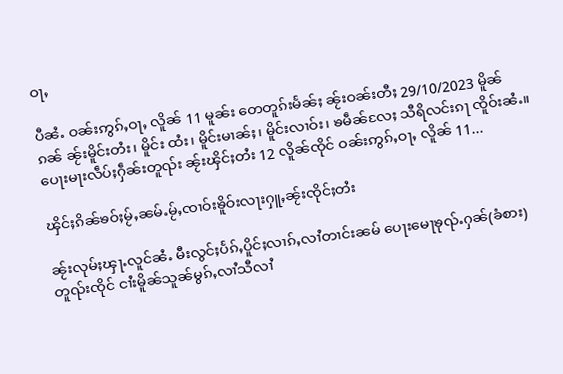ဝႃႇ

ပီၼႆႉ ဝၼ်းဢွၵ်ႇဝႃႇ လိူၼ် 11 မူၼ်း တေတူၵ်းမႅၼ်ႈ ၼႂ်းဝၼ်းတီႈ 29/10/2023 မိူၼ်ၵၼ် ၼႂ်းမိူင်းတႆး၊ မိူင်း ထႆး၊ မိူင်းမၢၼ်ႈ၊ မိူင်းလၢဝ်း၊ ၶမဵၼ်လႄႈ သီရိလင်းၵႃ ၸိူဝ်းၼႆႉ။ ပေႃးမႃးလဵပ်ႈႁဵၼ်းတူၺ်း ၼႂ်းၾိင်ႈတႆး 12 လိူၼ်ၸိုင် ဝၼ်းဢွၵ်ႇဝႃႇ လိူၼ် 11...

ၾိင်ႈၵိၼ်ၶဝ်ႈမႂ်ႇၼမ်ႉမႂ်ႇၸၢဝ်းၶိူဝ်းလႃးႁူႇၼႂ်းၸိုင်ႈတႆး

ၼႂ်းလုမ်ႈၾႃႉလူင်ၼႆႉ မီးလွင်ႈပႅၵ်ႇပိူင်ႈလၢၵ်ႇလၢႆတၢင်းၼမ် ပေႃးမေႃၶုၺ်ႉႁၼ်(ခံစား) တူၺ်းၸိုင် ငၢႆးမိူၼ်သူၼ်မွၵ်ႇလၢႆသီလၢႆ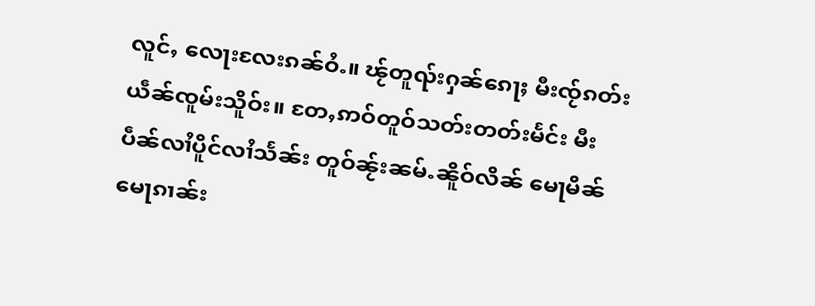လူင်ႇ လေႃးလႄးၵၼ်ဝႆႉ။ ၽႂ်တူၺ်းႁၼ်ၵေႃႈ မီးၸႂ်ၵတ်းယဵၼ်ၸူမ်းသိူဝ်း။ တႄႇဢဝ်တူဝ်သတ်းတတ်းမႅင်း မီးပဵၼ်လၢႆပိူင်လၢႆသႅၼ်း တူဝ်ၼႂ်းၼမ်ႉၼိူဝ်လိၼ် မေႃမိၼ်မေႃၵၢၼ်း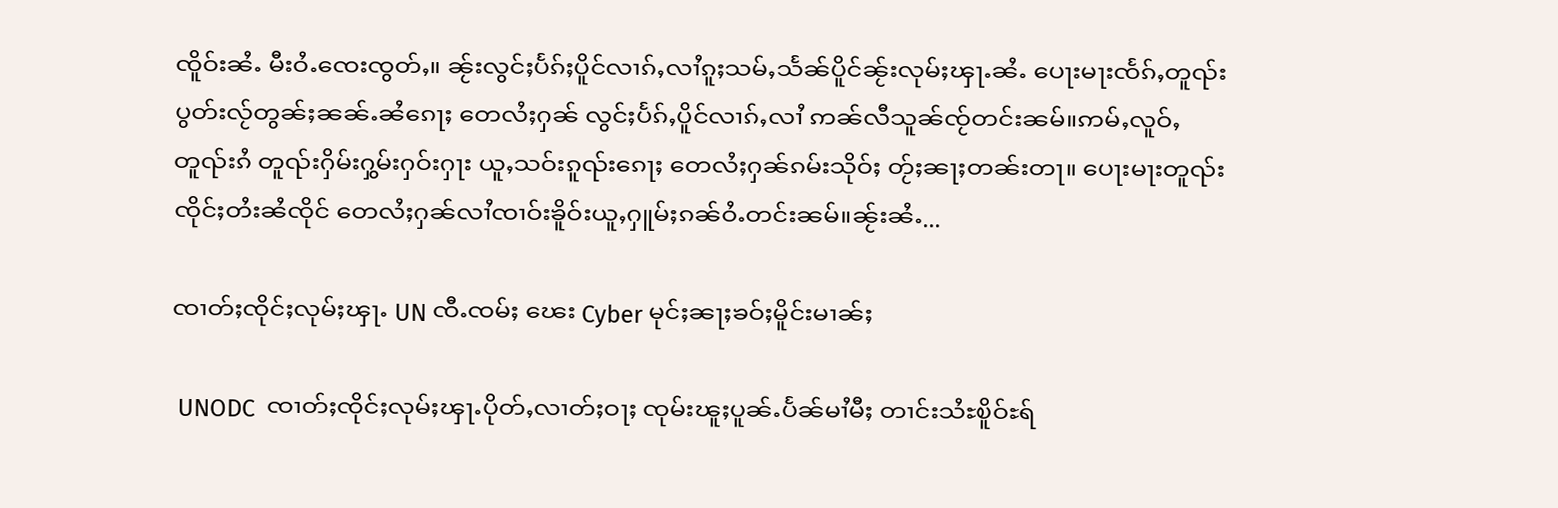ၸိူဝ်းၼႆႉ မီးဝႆႉၸေးၸွတ်ႇ။ ၼႂ်းလွင်ႈပႅၵ်ႈပိူင်လၢၵ်ႇလၢႆၵူႈသမ်ႇသႅၼ်ပိူင်ၼႂ်းလုမ်ႈၾႃႉၼႆႉ ပေႃးမႃးၸႅၵ်ႇတူၺ်း ပွတ်းလႂ်တွၼ်ႈၼၼ်ႉၼႆၵေႃႈ တေလႆႈႁၼ် လွင်ႈပႅၵ်ႇပိူင်လၢၵ်ႇလၢႆ ဢၼ်လီသူၼ်ၸႂ်တင်းၼမ်။ဢမ်ႇလူဝ်ႇတူၺ်းၵႆ တူၺ်းႁိမ်းႁွမ်းႁဝ်းႁႃး ယူႇသဝ်းၵူၺ်းၵေႃႈ တေလႆႈႁၼ်ၵမ်းသိုဝ်ႈ တႂ်ႈၼႃႈတၼ်းတႃ။ ပေႃးမႃးတူၺ်းၸိုင်ႈတႆးၼႆၸိုင် တေလႆႈႁၼ်လၢႆၸၢဝ်းၶိူဝ်းယူႇႁူမ်ႈၵၼ်ဝႆႉတင်းၼမ်။ၼႂ်းၼႆႉ...

ၸၢတ်ႈၸိုင်ႈလုမ်ႈၾႃႉ UN ၸီႉၸမ်ႈ ၽေး Cyber မုင်ႈၼႃႈၶဝ်ႈမိူင်းမၢၼ်ႈ

 UNODC  ၸၢတ်ႈၸိုင်ႈလုမ်ႈၾႃႉပိုတ်ႇလၢတ်ႈဝႃႈ ၸုမ်းၽူႈပူၼ်ႉပႅၼ်မၢႆမီႈ တၢင်းသႆႊၿိူဝ်ႊရ်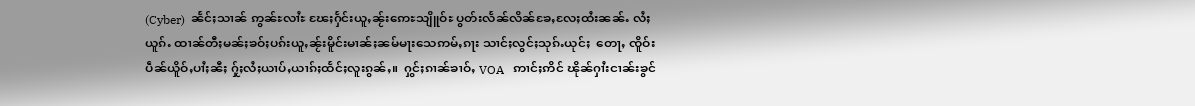(Cyber)  ၼႅင်ႈသၢၼ် ဢွၼ်ႊလၢႆႊ ၽႄႈႁႅင်းယူႇၼႂ်းဢေႊသျိူဝ်ႊ ပွတ်းလႅၼ်လိၼ်ၶႄႇလႄႈထႆးၼၼ်ႉ လႆႈယူၵ်ႉ ထၢၼ်တီႈမၼ်ႈၶဝ်ႈပၵ်းယူႇၼႂ်းမိူင်းမၢၼ်ႈၼမ်မႃးသေဢမ်ႇၵႃး သၢင်ႈလွင်ႈသုၵ်ႉယုင်ႈ  တေႃႇ ၸိူဝ်းပဵၼ်ယိူဝ်ႇပၢႆႈၼီႈ ႁႂ်ႈလႆႈယၢပ်ႇယၢၵ်ႈထႅင်ႈလူးၵွၼ်ႇ။  ႁွင်ႈၵၢၼ်ၶၢဝ်ႇ VOA   ဢၢင်ႈဢိင် ၽိုၼ်ႁၢႆးငၢၼ်းၶွင်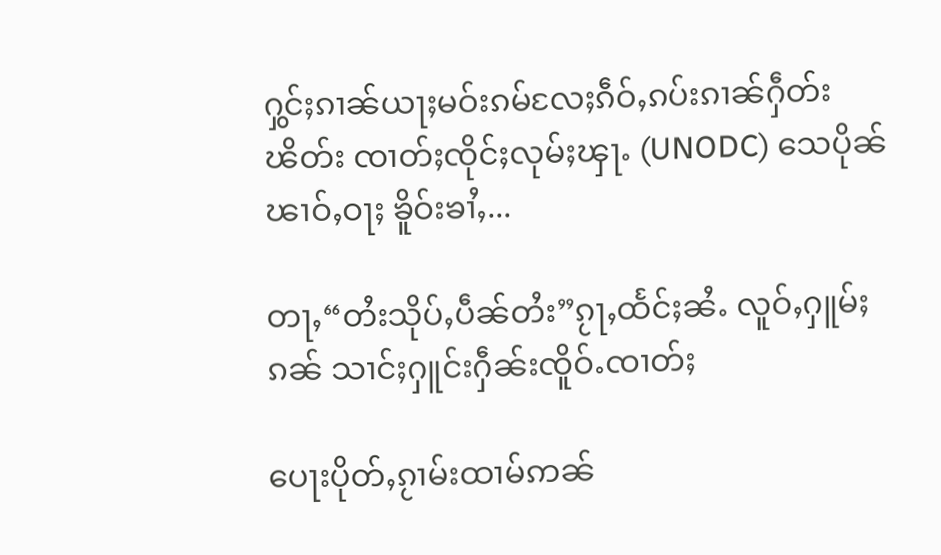ႁွင်ႈၵၢၼ်ယႃႈမဝ်းၵမ်လႄႈၵဵဝ်ႇၵပ်းၵၢၼ်ႁဵတ်း ၽိတ်း ၸၢတ်ႈၸိုင်ႈလုမ်ႈၾႃႉ (UNODC) သေပိုၼ်ၽၢဝ်ႇဝႃႈ ၶိူဝ်းၶၢႆႇ...

တႃႇ“တႆးသိုပ်ႇပဵၼ်တႆး”ၵႂႃႇထႅင်ႈၼႆႉ လူဝ်ႇႁူမ်ႈၵၼ် သၢင်ႈႁူင်းႁဵၼ်းၸိူဝ်ႉၸၢတ်ႈ

ပေႃးပိုတ်ႇၵႂၢမ်းထၢမ်ဢၼ်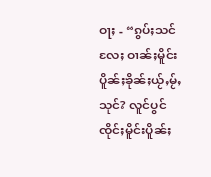ဝႃႈ - “ၵွပ်ႈသင်လႄႈ ဝၢၼ်ႈမိူင်းပိူၼ်ႈၶိုၼ်ႈယႂ်ႇမႂ်ႇသုင်? လူင်ပွင်ၸိုင်ႈမိူင်းပိူၼ်ႈ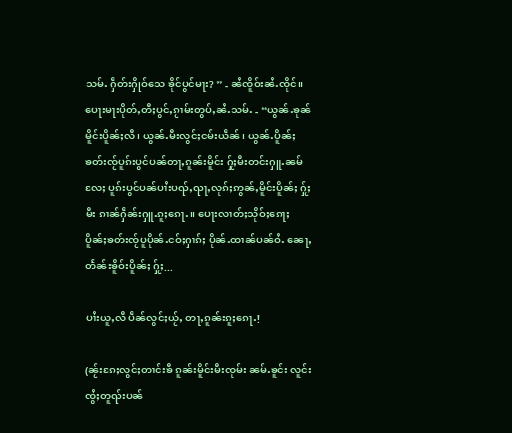သမ်ႉ ႁဵတ်းႁိုဝ်သေ ၶိုင်ပွင်မႃး? ” - ၼႆၸိူဝ်းၼႆႉၸိုင်။ ပေႃးမႃးပိုတ်ႇတီႈပွင်ႇၵႂၢမ်းတွပ်ႇၼႆႉသမ်ႉ - “ယွၼ်ႉၶုၼ်မိူင်းပိူၼ်ႈလီ၊ ယွၼ်ႉမီးလွင်ႈငမ်းယဵၼ်၊ ယွၼ်ႉပိူၼ်ႈၶတ်းၸႂ်ပူၵ်းပွင်ပၼ်တႃႇၵူၼ်းမိူင်း ႁႂ်ႈမီးတင်းႁူႉၼမ်လႄႈ ပူၵ်းပွင်ပၼ်ပၢႆးပၺ်ႇၺႃႇလုၵ်ႈဢွၼ်ႇမိူင်းပိူၼ်ႈ ႁႂ်ႈမီး ၵၢၼ်ႁဵၼ်းႁူႉၵူႈၵေႃႉ။ ပေႃးလၢတ်ႈသိုဝ်ႈၵေႃႈ ပိူၼ်ႈၶတ်းၸႂ်ပူပိုၼ်ႉငဝ်ႈႁၢၵ်ႈ ပိုၼ်ႉထၢၼ်ပၼ်ဝႆႉ ၼေႃႇတႅၼ်းၶိူဝ်းပိူၼ်ႈ ႁႂ်ႈ...

ပၢႆးယူႇလီ ပဵၼ်လွင်ႈယႂ်ႇ တႃႇၵူၼ်းၵူႈၵေႃႉ!

(ၼႂ်းၵႄႈလွင်ႈတၢင်းၶီ ၵူၼ်းမိူင်းမီးၸုမ်း ၼမ်ႉၶူင်း လူင်းၸွႆႈတူၺ်းပၼ်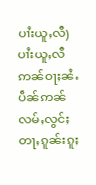ပၢႆးယူႇလီ) ပၢႆးယူႇလီဢၼ်ဝႃႈၼႆႉ ပဵၼ်ဢၼ်လမ်ႇလွင်ႈတႃႇၵူၼ်းၵူႈ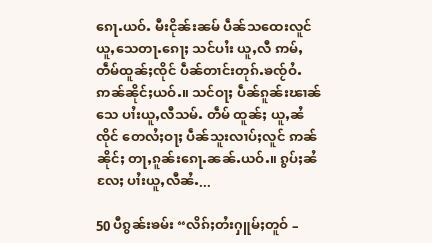ၵေႃႉယဝ်ႉ မီးငိုၼ်းၼမ် ပဵၼ်သထေးလူင်ယူႇသေတႃႉၵေႃႈ သင်ပၢႆး ယူႇလီ ဢမ်ႇတဵမ်ထူၼ်ႈၸိုင် ပဵၼ်တၢင်းတုၵ်ႉၶၸႂ်ဝႆႉဢၼ်ၼိုင်ႈယဝ်ႉ။ သင်ဝႃႈ ပဵၼ်ၵူၼ်းၽၢၼ်သေ ပၢႆးယူႇလီသမ်ႉ တဵမ် ထူၼ်ႈ ယူႇၼႆၸိုင် တေလႆႈဝႃႈ ပဵၼ်သူးလၢပ်ႈလူင် ဢၼ်ၼိုင်ႈ တႃႇၵူၼ်းၵေႃႉၼၼ်ႉယဝ်ႉ။ ၵွပ်ႈၼႆလႄႈ ပၢႆးယူႇလီၼႆႉ...

50 ပီၵွၼ်းၶမ်း “လိၵ်ႈတႆးႁူမ်ႈတူဝ် –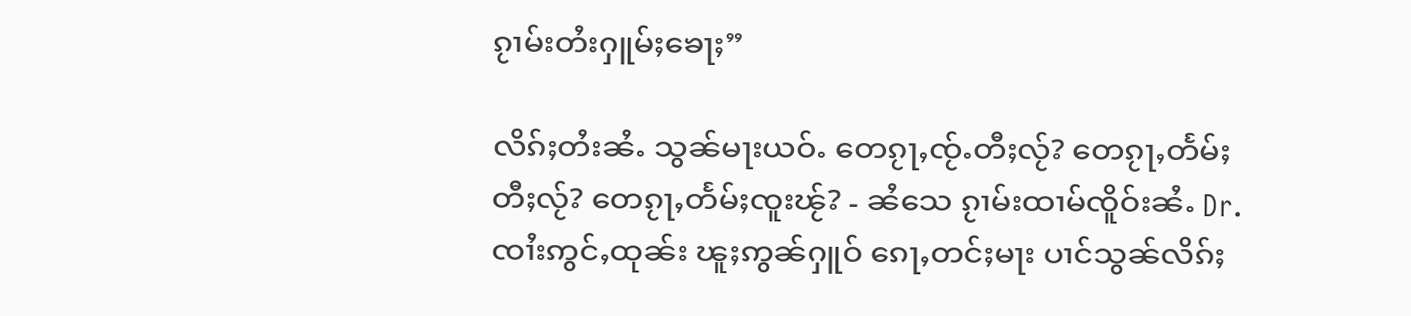ၵႂၢမ်းတႆးႁူမ်ႈၶေႃႈ”

လိၵ်ႈတႆးၼႆႉ သွၼ်မႃးယဝ်ႉ တေၵႂႃႇၸႂ်ႉတီႈလႂ်? တေၵႂႃႇတႅမ်ႈတီႈလႂ်? တေၵႂႃႇတႅမ်ႈၸူးၽႂ်? - ၼႆသေ ၵႂၢမ်းထၢမ်ၸိူဝ်းၼႆႉ Dr. ၸၢႆးဢွင်ႇထုၼ်း ၽူႈဢွၼ်ႁူဝ် ၵေႃႇတင်ႈမႃး ပၢင်သွၼ်လိၵ်ႈ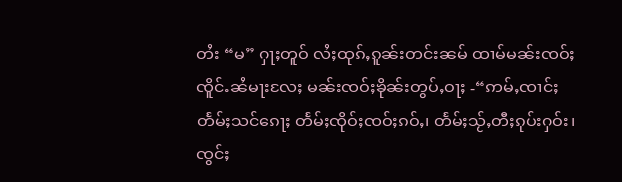တႆး “မ” ႁႃႈတူဝ် လႆႈထုၵ်ႇၵူၼ်းတင်းၼမ် ထၢမ်မၼ်းၸဝ်ႈ ၸိူင်ႉၼႆမႃးလႄႈ မၼ်းၸဝ်ႈၶိုၼ်းတွပ်ႇဝႃႈ -“ဢမ်ႇၸၢင်ႈတႅမ်ႈသင်ၵေႃႈ တႅမ်ႈၸိုဝ်ႈၸဝ်ႈၵဝ်ႇ၊ တႅမ်ႈသႂ်ႇတီႈၵုပ်းႁဝ်း၊ ၸွင်ႈ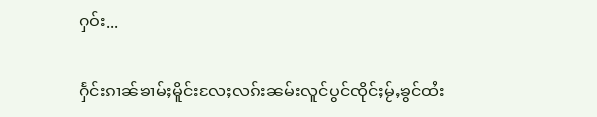ႁဝ်း...

ႁႅင်းၵၢၼ်ၶၢမ်ႈမိူင်းလႄႈလၵ်းၼမ်းလူင်ပွင်ၸိုင်ႈမႂ်ႇၶွင်ထႆး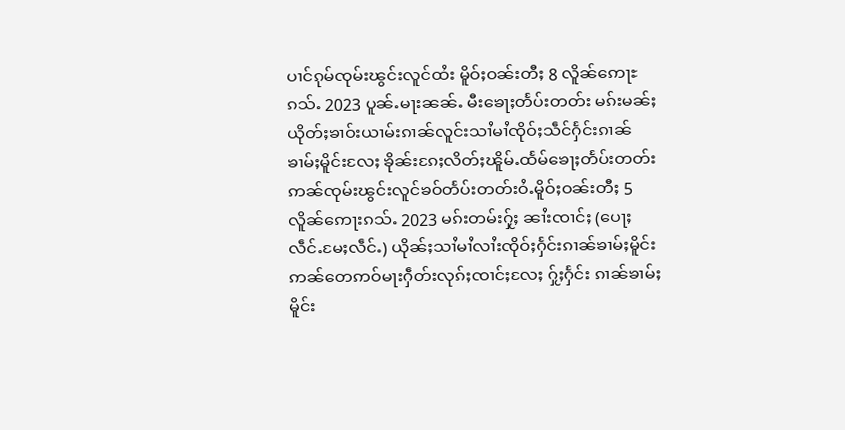ပၢင်ၵုမ်ၸုမ်းၽွင်းလူင်ထႆး မိူဝ်ႈဝၼ်းတီႈ 8 လိူၼ်ဢေႃႊၵသ်ႉ 2023 ပူၼ်ႉမႃးၼၼ်ႉ မီးၶေႃႈတႅပ်းတတ်း မၵ်းမၼ်ႈ ယိုတ်ႈၶၢဝ်းယၢမ်းၵၢၼ်လူင်းသၢႆမၢႆၸိုဝ်ႈသဵင်ႁႅင်းၵၢၼ်ၶၢမ်ႈမိူင်းလႄႈ ၶိုၼ်းၵႄႈလိတ်ႈၽိူမ်ႉထႅမ်ၶေႃႈတႅပ်းတတ်း ဢၼ်ၸုမ်းၽွင်းလူင်ၶဝ်တႅပ်းတတ်းဝႆႉမိူဝ်ႈဝၼ်းတီႈ 5 လိူၼ်ဢေႃးၵသ်ႉ 2023 မၵ်းတမ်းႁႂ်ႈ ၼၢႆးၸၢင်ႈ (ပေႃႈလဵင်ႉမႄႈလဵင်ႉ) ယိုၼ်ႈသၢႆမၢႆလၢႆးၸိုဝ်ႈႁႅင်းၵၢၼ်ၶၢမ်ႈမိူင်း ဢၼ်တေဢဝ်မႃးႁဵတ်းလုၵ်ႈၸၢင်ႈလႄႈ ႁႂ်ႈႁႅင်း ၵၢၼ်ၶၢမ်ႈမိူင်း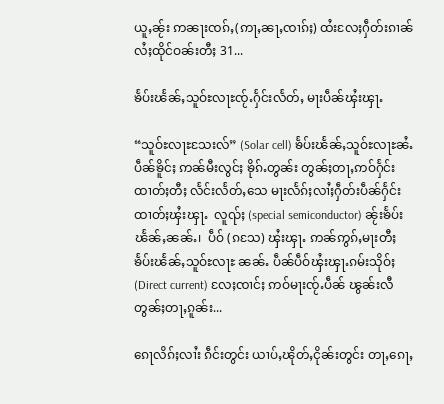ယူႇၼႂ်း ဢၼႃးၸၵ်ႇ(ဢႃႇၼႃႇၸၢၵ်ႈ) ထႆးလႄႈႁဵတ်းၵၢၼ်လႆႈထိုင်ဝၼ်းတီႈ 31...

ၶႅပ်းၽႅၼ်ႇသူဝ်ႊလႃႊၸႂ်ႉႁႅင်းလႅတ်ႇ မႃးပဵၼ်ၾႆးၾႃႉ

“သူဝ်ႊလႃႊသႄးလ်” (Solar cell) ၶႅပ်းၽႅၼ်ႇသူဝ်ႊလႃႊၼႆႉ ပဵၼ်ၶိူင်ႈ ဢၼ်မီးလွင်ႈ ၶိုၵ်ႉတွၼ်း တွၼ်ႈတႃႇဢဝ်ႁႅင်းထၢတ်ႈတီႈ လႅင်းလႅတ်ႇသေ မႃးလႅၵ်ႈလၢႆႈႁဵတ်းပဵၼ်ႁႅင်းထၢတ်ႈၾႆးၾႃႉ  လူၺ်ႈ (special semiconductor) ၼႂ်းၶႅပ်းၽႅၼ်ႇၼၼ်ႉ၊  ပဵဝ် (ၵသႄ) ၾႆးၾႃႉ ဢၼ်ဢွၵ်ႇမႃးတီႈၶႅပ်းၽႅၼ်ႇသူဝ်ႊလႃႊ ၼၼ်ႉ ပဵၼ်ပဵဝ်ၾႆးၾႃႉၵမ်းသိုဝ်ႈ(Direct current) လႄႈၸၢင်ႈ ဢဝ်မႃးၸႂ်ႉပဵၼ် ၽွၼ်းလီတွၼ်ႈတႃႇၵူၼ်း...

ၵေႃလိၵ်ႈလၢႆး ၵဵင်းတွင်း ယၢပ်ႇၽိုတ်ႇငိုၼ်းတွင်း တႃႇၵေႃႇ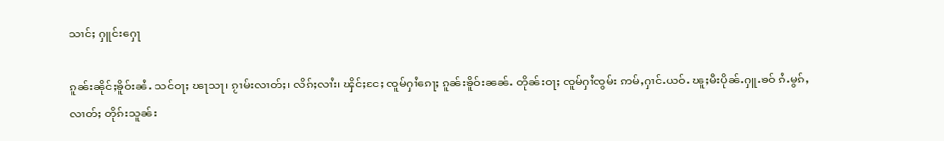သၢင်ႈ ႁူင်းႁေႃ

ၵူၼ်းၼိုင်ႈၶိူဝ်းၼႆႉ သင်ဝႃႈ ၽႃသႃ၊ ၵႂၢမ်းလၢတ်ႈ၊ လိၵ်ႈလၢႆး၊ ၾိင်ႈငႄႈ ၸူမ်ႁၢႆၵေႃႈ ၵူၼ်းၶိူဝ်းၼၼ်ႉ တိုၼ်းဝႃႈ ၸူမ်ႁၢႆၸွမ်း ဢမ်ႇႁၢင်ႉယဝ်ႉ ၽူႈမီးပိုၼ်ႉႁူႉၶဝ် ၵႆႉမွၵ်ႇလၢတ်ႈ တိုၵ်းသူၼ်း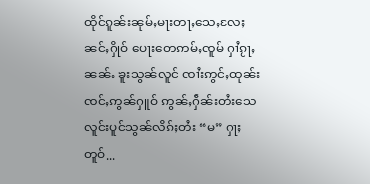ထိုင်ၵူၼ်းၼုမ်ႇမႃးတႃႇသေႇလႄႈ ၼင်ႇႁိုဝ် ပေႃးတေဢမ်ႇၸူမ် ႁၢႆၵႂႃႇၼၼ်ႉ ၶူးသွၼ်လူင် ၸၢႆးဢွင်ႇထုၼ်း ၸင်ႇဢွၼ်ႁူဝ် ဢွၼ်ႇႁဵၼ်းတႆးသေ လူင်းပူင်သွၼ်လိၵ်ႈတႆး “မ” ႁႃႈတူဝ်...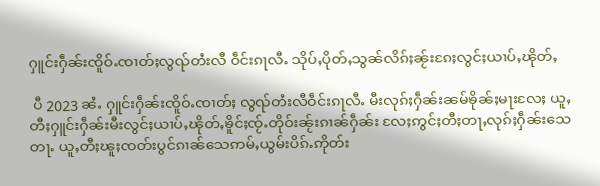ႁူင်းႁဵၼ်းၸိူဝ်ႉၸၢတ်ႈလွၺ်တႆးလီ ဝဵင်းၵႃလီႉ သိုပ်ႇပိုတ်ႇသွၼ်လိၵ်ႈၼႂ်းၵႄႈလွင်ႈယၢပ်ႇၽိုတ်ႇ

 ပီ 2023 ၼႆႉ ႁူင်းႁဵၼ်းၸိူဝ်ႉၸၢတ်ႈ လွၺ်တႆးလီဝဵင်းၵႃလီႉ မီးလုၵ်ႈႁဵၼ်းၼမ်ၶိုၼ်ႈမႃးလႄႈ ယူႇတီႈႁူင်းႁဵၼ်းမီးလွင်ႈယၢပ်ႇၽိုတ်ႇၶိူင်ႈၸႂ်ႉတိုဝ်းၼႂ်းၵၢၼ်ႁဵၼ်း လႄႈဢွင်ႈတီႈတႃႇလုၵ်ႈႁဵၼ်းသေတႃႉ ယူႇတီႈၽူႈၸတ်းပွင်ၵၢၼ်သေဢမ်ႇယွမ်းပိၵ်ႉဢိုတ်း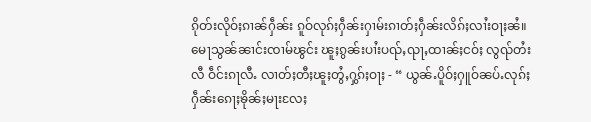ၵိုတ်းလိုဝ်ႈၵၢၼ်ႁဵၼ်း ၵူဝ်လုၵ်ႈႁဵၼ်းႁၢမ်းၵၢတ်ႈႁဵၼ်းလိၵ်ႈလၢႆးဝႃႈၼႆ။ မေႃသွၼ်ၼၢင်းၸၢမ်ၽွင်း ၽူႈၵွၼ်းပၢႆးပၺ်ႇၺႃႇထၢၼ်ႈငဝ်ႈ လွၺ်တႆးလီ ဝဵင်းၵႃလီႉ လၢတ်ႈတီႈၽူႈတွႆႇႁွၵ်ႈဝႃႈ - “ ယွၼ်ႉပိူဝ်ႈႁူဝ်ၼပ်ႉလုၵ်ႈႁဵၼ်းၵေႃႈၶိုၼ်ႈမႃးလႄႈ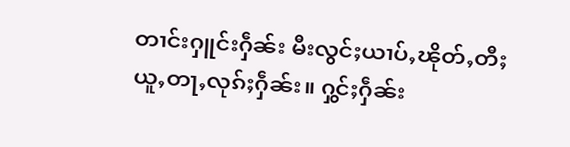တၢင်းႁူင်းႁဵၼ်း မီးလွင်ႈယၢပ်ႇၽိုတ်ႇတီႈယူႇတႃႇလုၵ်ႈႁဵၼ်း။ ႁွင်ႈႁဵၼ်း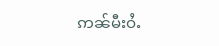ဢၼ်မီးဝႆႉ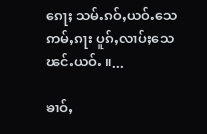ၵေႃႈ သမ်ႉၵဝ်ႇယဝ်ႉသေဢမ်ႇၵႃး ပူၵ်ႇလၢပ်ႈသေ ၽင်ႉယဝ်ႉ ။...

ၶၢဝ်ႇ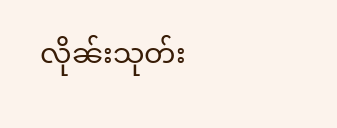လိုၼ်းသုတ်း